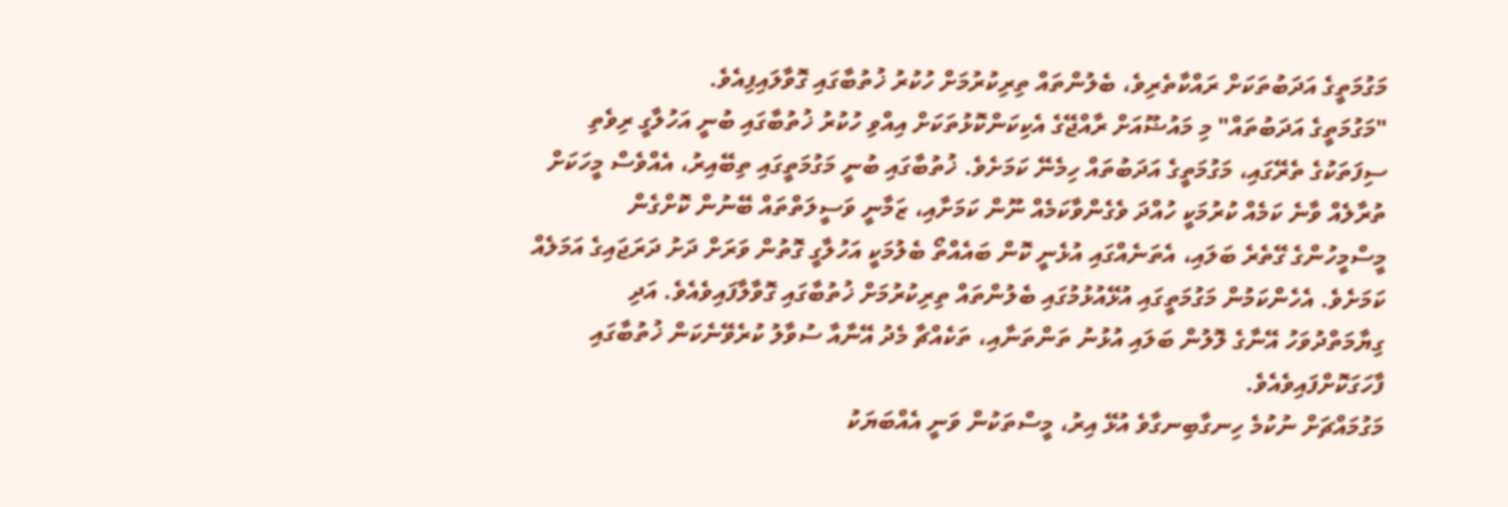މަގުމަތީގެ އަދަބުތަކަށް ރައްކާތެރިވެ، ބެލުންތައް ތިރިކުރުމަށް ހުކުރު ޚުތުބާގައި ގޮވާލައިފިއެވެ.
"މަގުމަތީގެ އަދަބުތައް" މި މައުޟޫއަށް ރާއްޖޭގެ އެކިކަންކޮޅުތަކަށް އިއްވި ހުކުރު ޚުތުބާގައި ބުނީ އަހުލާގީ ރިވެތި ސިފަތަކުގެ ތެރޭގައި، މަގުމަތީގެ އަދަބުތައް ހިމެނޭ ކަމަށެވެ. ޚުތުބާގައި ބުނީ މަގުމަތީގައި ތިބޭއިރު، އެއްވެސް މީހަކަށް ތުރާލެއް ވާނެ ކަމެއް ކުރުމަކީ ހުއްދަ ވެގެންވާކަމެއް ނޫން ކަމަށާއި، ޒަމާނީ ވަސީލަތްތައް ބޭނުން ކޮށްގެން މީސްމީހުންގެ ގޭތެރެ ބަލައި، އެތަނެއްގައި އުޅެނީ ކޮން ބައެއްތޯ ބެލުމަކީ އަހުލާގީ ގޮތުން ވަރަށް ދަށު ދަރަޖައިގެ އަމަލެއް ކަމަށެވެ. އެހެންކަމުން މަގުމަތީގައި އުޅޭއުޅުމުގައި ބެލުންތައް ތިރިކުރުމަށް ޚުތުބާގައި ގޮވާލާފައިވެއެވެ. އަދި ގިޔާމަތްދުވަހު އޭނާގެ ލޮލުން ބަލައި އުޅުނު ތަންތަނާއި، ތަކެއްޗާ މެދު އޭނާއާ ސުވާލު ކުރެވޭނެކަން ޚުތުބާގައި ފާހަގަކޮށްފައިވެއެވެ.
މަގުމައްޗަށް ނުކުމެ ހިނގާބިނގާވެ އުޅޭ އިރު، މީސްތަކުން ވަނީ އެއްބަޔަކު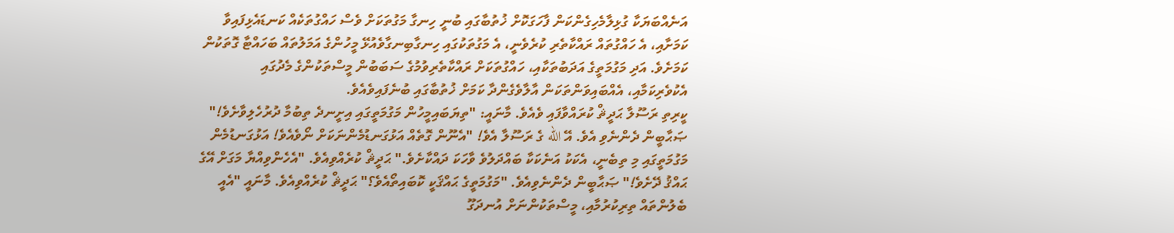އަނެއްބަޔަކާ ގުޅިލާމެހިގެންކަން ފާހަގަކޮށް ޚުތުބާގައި ބުނީ ހިނގާ މަގުތަކަށް ވެސް ހައްގުތަކެއް ކަނޑައެޅިފައިވާ ކަމަށާއި، އެ ހައްގުތައް ރައްކާތެރި ކުރެވެނީ، އެ މަގުތަކުގައި ހިނގާބިނގާވެއުޅޭ މީހުންގެ އަމަލުތައް ބަހައްޓާ ގޮތަކުން ކަމަށެވެ. އަދި މަގުމަތީގެ އަދަބުތަކާއި، ހައްގުތަކަށް ރައްކާތެރިވުމުގެ ސަބަބުން މީސްތަކުންގެ މެދުގައި އެކުވެރިކަމާއި، އެއްބައިވަންތަކަން އާލާވެގެންދާ ކަމަށް ޚުތުބާގައި ބުނެފައިވެއެވެ.
ކީރިތި ރަސޫލާ ޙަދީޘް ކުރައްވާފައި ވެއެވެ. މާނައީ: "ތިޔަބައިމީހުން މަގުމަތީގައި އިށީނދެ ތިބުމާ ދުރުހެލިވާށެވެ!" ޞަޙާބީން ދެންނެވި އެވެ. އޭ الله ގެ ރަސޫލާ އެވެ! "އެނޫން ގޮތެއް އަޅުގަނޑުމެންނަކަށް ނޯވެއެވެ! އަޅުގަނޑުމެން މަގުމަތީގައި މި ތިބެނީ، އެކަކު އަނެކަކާ ބައްދަލުވެ ވާހަކަ ދައްކާށެވެ." ޙަދީޘް ކުރެއްވިއެވެ. "އެހެންވިއްޔާ މަގަށް އޭގެ ޙައްޤު ދޭށެވެ!" ޞަޙާބީން ދެންނެވިއެވެ. "މަގުމަތީގެ ޙައްޤަކީ ކޮބައިތޯއެވެ؟" ޙަދީޘް ކުރެއްވިއެވެ. މާނައީ "އެއީ ބެލުންތައް ތިރިކުރުމާއި، މީސްތަކުންނަށް އުނދަގޫ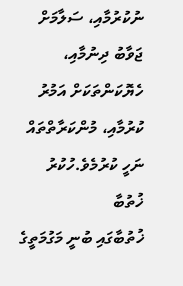ނުކުރުމާއި، ސަލާމަށް ޖަވާބު ދިނުމާއި، ހެޔޮކަންތަކަށް އަމުރު ކުރުމާއި، މުންކަރާތްތައް ނަހީ ކުރުމެވެ.ހުކުރު ޚުތުބާ
ޚުތުބާގައި ބުނީ މަގުމަތީގެ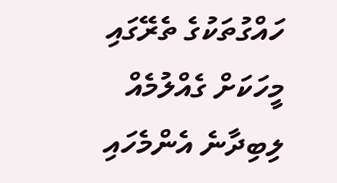ހައްގުތަކުގެ ތެރޭގައި މީހަކަށް ގެއްލުމެއް ލިބިދާނެ އެންމެހައި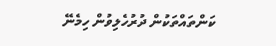ކަންތައްތަކުން ދުރުހެލިވުން ހިމެނޭ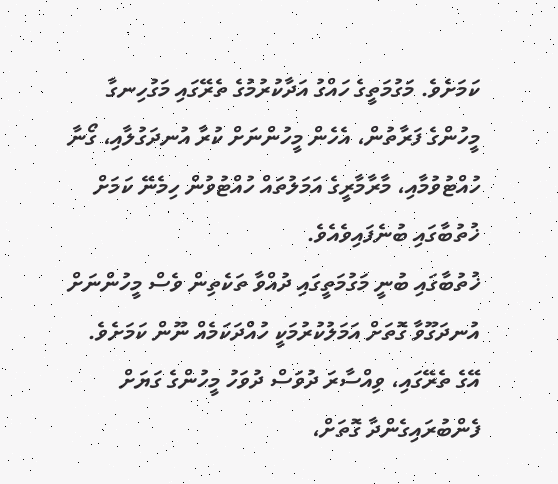ކަމަށެވެ. މަގުމަތީގެ ހައްގު އަދާކުރުމުގެ ތެރޭގައި މަގުހިނގާ މީހުންގެ ފަރާތުން، އެހެން މީހުންނަށް ކުރާ އުނދަގުލާއި، ގޯނާ ހުއްޓުވުމާއި، މާރާމާރީގެ އަމަލުތައް ހުއްޓުވުން ހިމެނޭ ކަމަށް ޚުތުބާގައި ބުނެފައިވެއެވެ.
ޚުތުބާގައި ބުނީ މަގުމަތީގައި ދުއްވާ ތަކެތިން ވެސް މީހުންނަށް އުނދަގޫވާ ގޮތަށް އަމަލުކުރުމަކީ ހުއްދަކަމެއް ނޫން ކަމަށެވެ. އޭގެ ތެރޭގައި، ވިއްސާރަ ދުވަސް ދުވަހު މީހުންގެ ގަޔަށް ފެންބުރައިގެންދާ ގޮތަށް،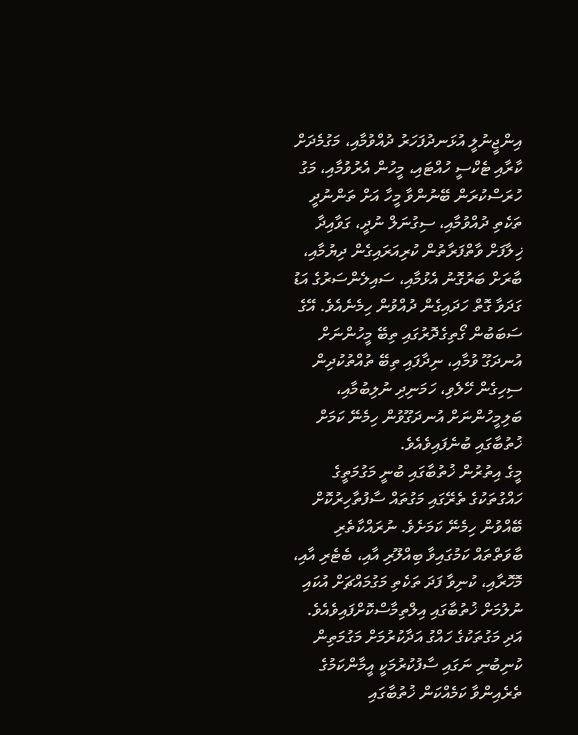އިންޖީނުލީ އުޅަނދުފަހަރު ދުއްވުމާއި، މަގުމެދަށް ކާރާއި ޓެކްސީ ހުއްޓައި، މީހުން އެރުވުމާއި، މަގު ހުރަސްކުރަން ބޭނުންވާ މީހާ އަށް ތަންނުދީ ތަކެތި ދުއްވުމާއި، ސިގުނަލް ނުދީ، ގަވާއިދާ ޚިލާފަށް ވާތްފަރާތުން ކުރިއަރައިގެން ދިޔުމާއި، ބާރަށް ބަރުގޮނު އެޅުމާއި، ސައިލެންސަރުގެ އަޑު ގަދަވާ ގޮތް ހަދައިގެން ދުއްވުން ހިމެނެއެވެ. އޭގެ ސަބަބުން ގޯތިގެދޮރުގައި ތިބޭ މީހުންނަށް އުނދަގޫ ވުމާއި، ނިދާފައި ތިބޭ ތުއްތުކުދިން ސިހިގެން ހޭލެވި، ހަމަނިދި ނުލިބުމާއި، ބަލިމީހުންނަށް އުނދަގޫވުން ހިމެނޭ ކަމަށް ޚުތުބާގައި ބުނެފައިވެއެވެ.
މީގެ އިތުރުން ޚުތުބާގައި ބުނީ މަގުމަތީގެ ހައްގުތަކުގެ ތެރޭގައި މަގުތައް ސާފުތާހިރުކޮށް ބޭއްވުން ހިމެނޭ ކަމަށެވެ. ނުރައްކާތެރި ބާވަތްތައް ކަމުގައިވާ ބިއްލޫރި އާއި، ބެޓެރި އާއި، މޮހޮރާއި، ކުނިވާ ފަދަ ތަކެތި މަގުމައްޗަށް އުކައި ނުލުމަށް ޚުތުބާގައި އިލްތިމާސްކޮށްފައިވެއެވެ. އަދި މަގުތަކުގެ ހައްގު އަދާކުރުމަށް މަގުމަތިން ކުނިބުނި ނަގައި ސާފުކުރުމަކީ އީމާންކަމުގެ ތެރެއިންވާ ކަމެއްކަން ޚުތުބާގައި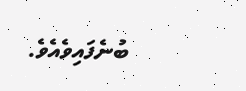ބުނެފައިވެއެވެ.